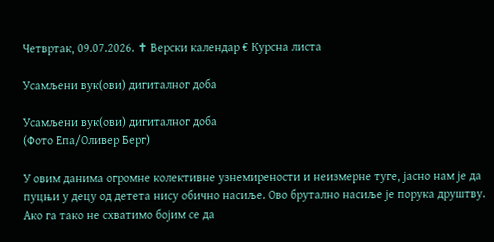Четвртак, 09.07.2026. ✝ Верски календар € Курсна листа

Усамљени вук(ови) дигиталног доба

Усамљени вук(ови) дигиталног доба
(Фото Епа/Оливер Берг)

У овим данима огромне колективне узнемирености и неизмерне туге, јасно нам је да пуцњи у децу од детета нису обично насиље. Ово брутално насиље је порука друштву. Ако га тако не схватимо бојим се да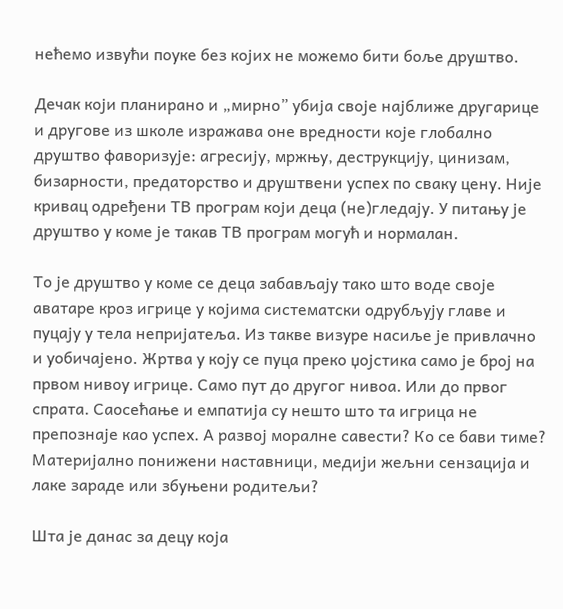нећемо извући поуке без којих не можемо бити боље друштво.

Дечак који планирано и „мирно” убија своје најближе другарице и другове из школе изражава оне вредности које глобално друштво фаворизује: агресију, мржњу, деструкцију, цинизам, бизарности, предаторство и друштвени успех по сваку цену. Није кривац одређени ТВ програм који деца (не)гледају. У питању је друштво у коме је такав ТВ програм могућ и нормалан.

То је друштво у коме се деца забављају тако што воде своје аватаре кроз игрице у којима систематски одрубљују главе и пуцају у тела непријатеља. Из такве визуре насиље је привлачно и уобичајено. Жртва у коју се пуца преко џојстика само је број на првом нивоу игрице. Само пут до другог нивоа. Или до првог спрата. Саосећање и емпатија су нешто што та игрица не препознаје као успех. А развој моралне савести? Ко се бави тиме? Материјално понижени наставници, медији жељни сензација и лаке зараде или збуњени родитељи?

Шта је данас за децу која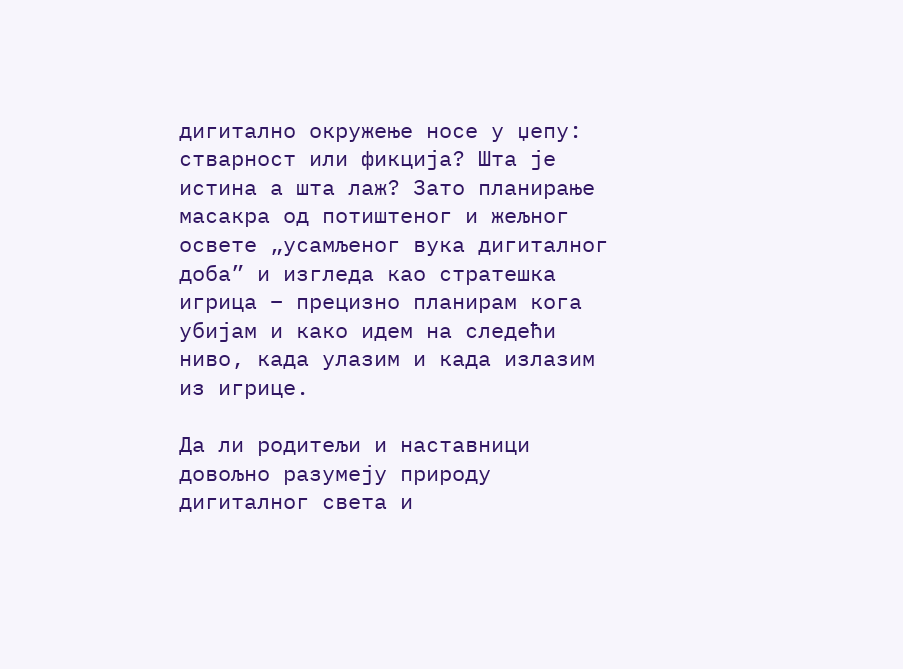дигитално окружење носе у џепу: стварност или фикција? Шта је истина а шта лаж? Зато планирање масакра од потиштеног и жељног освете „усамљеног вука дигиталног доба” и изгледа као стратешка игрица – прецизно планирам кога убијам и како идем на следећи ниво, када улазим и када излазим из игрице.

Да ли родитељи и наставници довољно разумеју природу дигиталног света и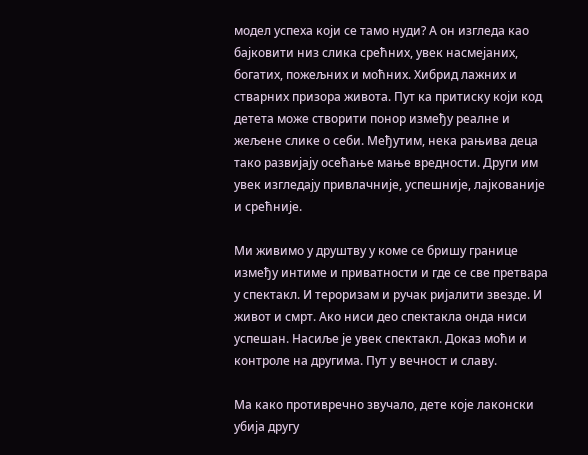модел успеха који се тамо нуди? А он изгледа као бајковити низ слика срећних, увек насмејаних, богатих, пожељних и моћних. Хибрид лажних и стварних призора живота. Пут ка притиску који код детета може створити понор између реалне и жељене слике о себи. Међутим, нека рањива деца тако развијају осећање мање вредности. Други им увек изгледају привлачније, успешније, лајкованије и срећније.

Ми живимо у друштву у коме се бришу границе између интиме и приватности и где се све претвара у спектакл. И тероризам и ручак ријалити звезде. И живот и смрт. Ако ниси део спектакла онда ниси успешан. Насиље је увек спектакл. Доказ моћи и контроле на другима. Пут у вечност и славу.

Ма како противречно звучало, дете које лаконски убија другу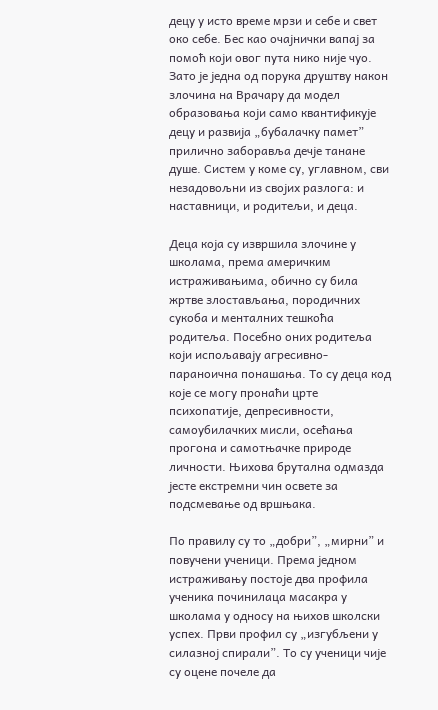децу у исто време мрзи и себе и свет око себе. Бес као очајнички вапај за помоћ који овог пута нико није чуо. Зато је једна од порука друштву након злочина на Врачару да модел образовања који само квантификује децу и развија „бубалачку памет” прилично заборавља дечје танане душе. Систем у коме су, углавном, сви незадовољни из својих разлога: и наставници, и родитељи, и деца.

Деца која су извршила злочине у школама, према америчким истраживањима, обично су била жртве злостављања, породичних сукоба и менталних тешкоћа родитеља. Посебно оних родитеља који испољавају агресивно-параноична понашања. То су деца код које се могу пронаћи црте психопатије, депресивности, самоубилачких мисли, осећања прогона и самотњачке природе личности. Њихова брутална одмазда јесте екстремни чин освете за подсмевање од вршњака.

По правилу су то „добри”, „мирни” и повучени ученици. Према једном истраживању постоје два профила ученика починилаца масакра у школама у односу на њихов школски успех. Први профил су „изгубљени у силазној спирали”. То су ученици чије су оцене почеле да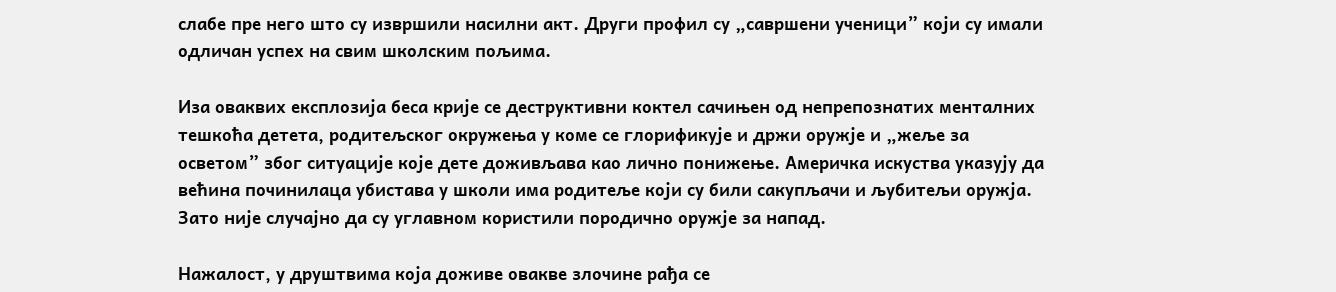слабе пре него што су извршили насилни акт. Други профил су „савршени ученици” који су имали одличан успех на свим школским пољима.

Иза оваквих експлозија беса крије се деструктивни коктел сачињен од непрепознатих менталних тешкоћа детета, родитељског окружења у коме се глорификује и држи оружје и „жеље за осветом” због ситуације које дете доживљава као лично понижење. Америчка искуства указују да већина починилаца убистава у школи има родитеље који су били сакупљачи и љубитељи оружја. Зато није случајно да су углавном користили породично оружје за напад.

Нажалост, у друштвима која доживе овакве злочине рађа се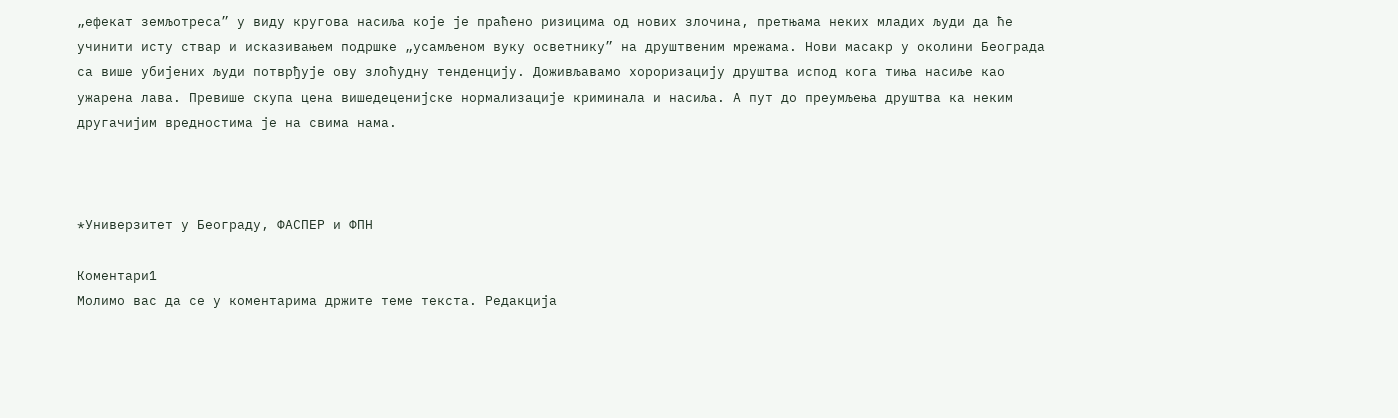„ефекат земљотреса” у виду кругова насиља које је праћено ризицима од нових злочина, претњама неких младих људи да ће учинити исту ствар и исказивањем подршке „усамљеном вуку осветнику” на друштвеним мрежама. Нови масакр у околини Београда са више убијених људи потврђује ову злоћудну тенденцију. Доживљавамо хороризацију друштва испод кога тиња насиље као ужарена лава. Превише скупа цена вишедеценијске нормализације криминала и насиља. А пут до преумљења друштва ка неким другачијим вредностима је на свима нама.



*Универзитет у Београду, ФАСПЕР и ФПН

Коментари1
Молимо вас да се у коментарима држите теме текста. Редакција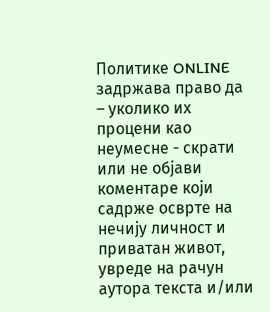Политике ONLINE задржава право да – уколико их процени као неумесне - скрати или не објави коментаре који садрже осврте на нечију личност и приватан живот, увреде на рачун аутора текста и/или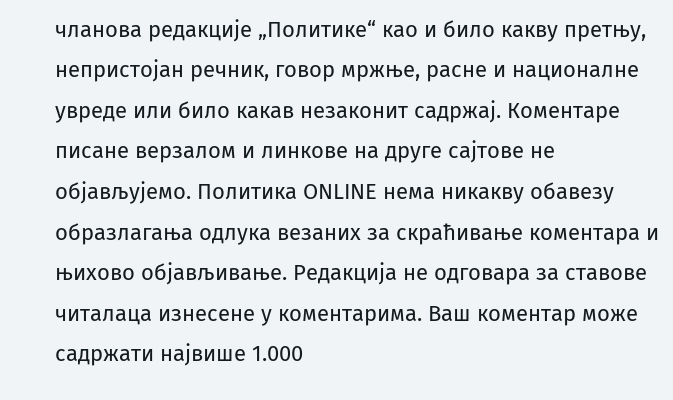чланова редакције „Политике“ као и било какву претњу, непристојан речник, говор мржње, расне и националне увреде или било какав незаконит садржај. Коментаре писане верзалом и линкове на друге сајтове не објављујемо. Политика ONLINE нема никакву обавезу образлагања одлука везаних за скраћивање коментара и њихово објављивање. Редакција не одговара за ставове читалаца изнесене у коментарима. Ваш коментар може садржати највише 1.000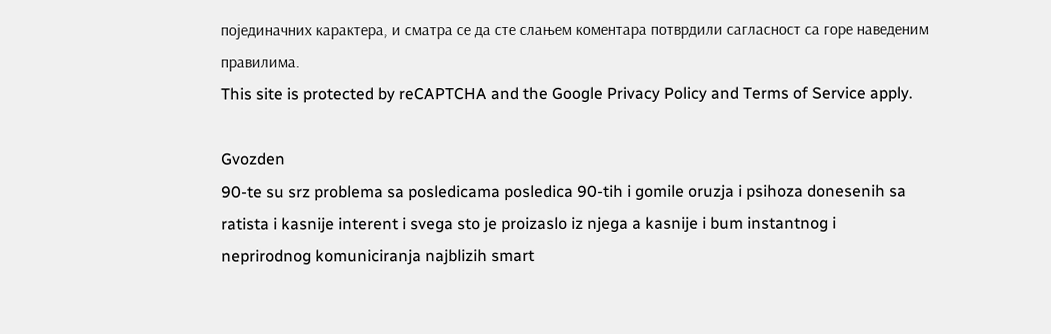појединачних карактера, и сматра се да сте слањем коментара потврдили сагласност са горе наведеним правилима.
This site is protected by reCAPTCHA and the Google Privacy Policy and Terms of Service apply.

Gvozden
90-te su srz problema sa posledicama posledica 90-tih i gomile oruzja i psihoza donesenih sa ratista i kasnije interent i svega sto je proizaslo iz njega a kasnije i bum instantnog i neprirodnog komuniciranja najblizih smart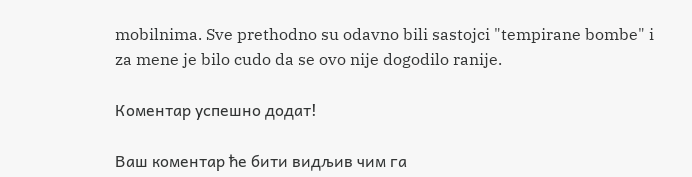mobilnima. Sve prethodno su odavno bili sastojci "tempirane bombe" i za mene je bilo cudo da se ovo nije dogodilo ranije.

Комeнтар успeшно додат!

Ваш комeнтар ћe бити видљив чим га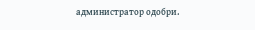администратор одобри.